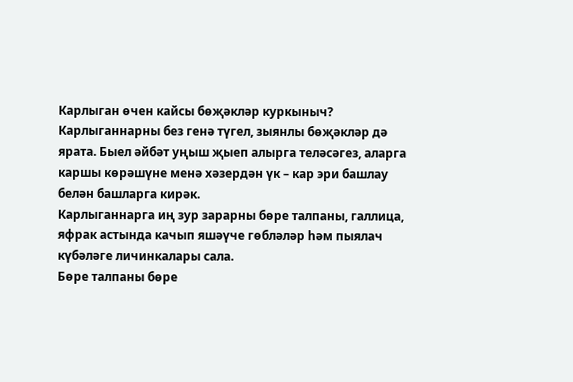Карлыган өчен кайсы бөҗәкләр куркыныч?
Карлыганнарны без генә түгел, зыянлы бөҗәкләр дә ярата. Быел әйбәт уңыш җыеп алырга теләсәгез, аларга каршы көрәшүне менә хәзердән үк – кар эри башлау белән башларга кирәк.
Карлыганнарга иң зур зарарны бөре талпаны, галлица, яфрак астында качып яшәүче гөбләләр һәм пыялач күбәләге личинкалары сала.
Бөре талпаны бөре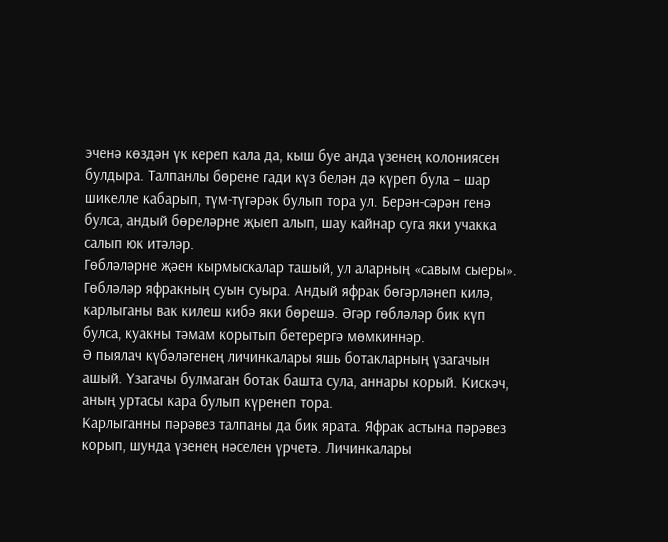эченә көздән үк кереп кала да, кыш буе анда үзенең колониясен булдыра. Талпанлы бөрене гади күз белән дә күреп була – шар шикелле кабарып, түм-түгәрәк булып тора ул. Берән-сәрән генә булса, андый бөреләрне җыеп алып, шау кайнар суга яки учакка салып юк итәләр.
Гөбләләрне җәен кырмыскалар ташый, ул аларның «савым сыеры». Гөбләләр яфракның суын суыра. Андый яфрак бөгәрләнеп килә, карлыганы вак килеш кибә яки бөрешә. Әгәр гөбләләр бик күп булса, куакны тәмам корытып бетерергә мөмкиннәр.
Ә пыялач күбәләгенең личинкалары яшь ботакларның үзагачын ашый. Үзагачы булмаган ботак башта сула, аннары корый. Кискәч, аның уртасы кара булып күренеп тора.
Карлыганны пәрәвез талпаны да бик ярата. Яфрак астына пәрәвез корып, шунда үзенең нәселен үрчетә. Личинкалары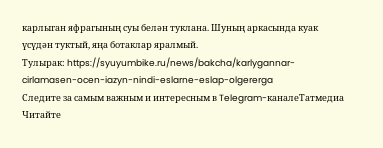карлыган яфрагының суы белән туклана. Шуның аркасында куак үсүдән туктый, яңа ботаклар яралмый.
Тулырак: https://syuyumbike.ru/news/bakcha/karlygannar-cirlamasen-ocen-iazyn-nindi-eslarne-eslap-olgererga
Следите за самым важным и интересным в Telegram-каналеТатмедиа
Читайте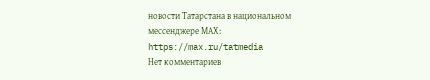новости Татарстана в национальном мессенджере MАХ: https://max.ru/tatmedia
Нет комментариев